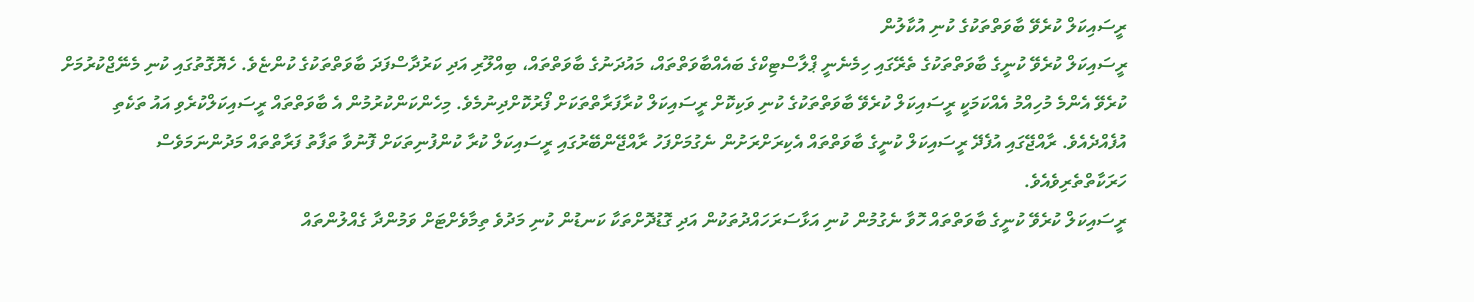ރީސައިކަލް ކުރެވޭ ބާވަތްތަކުގެ ކުނި އުކާލުން
ރީސައިކަލް ކުރެވޭ ކުނީގެ ބާވަތްތަކުގެ ތެރޭގައި ހިމެނެނީ ޕްލާސްޓިކްގެ ބައެއްބާވަތްތައް، މައުދަނުގެ ބާވަތްތައް، ބިއްލޫރި އަދި ކަރުދާސްފަދަ ބާވަތްތަކުގެ ކުންޏެވެ. ހެޔޮގޮތުގައި ކުނި މެނޭޖްކުރުމަށް ކުރެވޭ އެންމެ މުހިއްމު އެއްކަމަކީ ރީސައިކަލް ކުރެވޭ ބާވަތްތަކުގެ ކުނި ވަކިކޮށް ރީސައިކަލް ކުރާފަރާތްތަކަށް ފޯރުކޮށްދިނުމެވެ. މިހެންކަންކުރުމުން އެ ބާވަތްތައް ރީސައިކަލްކުރެވި އައު ތަކެތި އުފެއްދެއެވެ. ރާއްޖޭގައި އުފެދޭ ރީސައިކަލް ކުނީގެ ބާވަތްތައް އެކިރަށްރަށުން ނެގުމަށްފަހު ރާއްޖޭންބޭރުގައި ރީސައިކަލް ކުރާ ކުންފުނިތަކަށް ފޮނުވާ ތަފާތު ފަރާތްތައް މަދުންނަމަވެސް ހަރަކާތްތެރިވެއެވެ.
ރީސައިކަލް ކުރެވޭ ކުނީގެ ބާވަތްތައް ހޮވާ ނެގުމުން ކުނި އަޅާސަރަހައްދުތަކުން އަދި ގޮޑުދޮށްތަކާ ކަނޑުން ކުނި މަދުވެ ތިމާވެށްޓަށް ވަމުންދާ ގެއްލުންތައް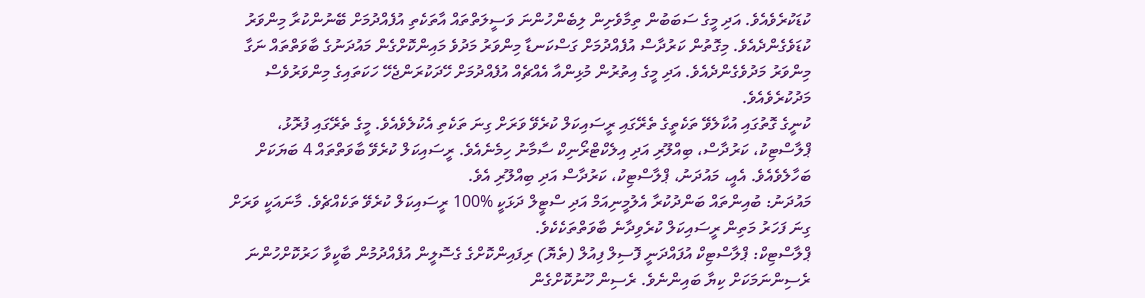ކުޑަކުރެވެއެވެ. އަދި މީގެ ސަބަބުން ތިމާވެށިން ލިބެންހުންނަ ވަސީލަތްތައް އާތަކެތި އުފެއްދުމަށް ބޭނުންކުރާ މިންވަރު ކުޑަވެގެންދެއެވެ. މިގޮތުން ކަރުދާސް އުފެއްދުމަށް ގަސްކަނޑާ މިންވަރު މަދުވެ މައިންކޮށްގެން މައުދަނުގެ ބާވަތްތައް ނަގާ މިންވަރު މަދުވެގެންދެއެވެ. އަދި މީގެ އިތުރުން މުޅިންއާ އެއްޗެއް އުފެއްދުމަށް ހޭދަކުރަންޖެހޭ ހަކަތައިގެ މިންވަރުވެސް މަދުކުރެވެއެވެ.
ކުނީގެ ގޮތުގައި އުކާލެވޭ ތަކެތީގެ ތެރޭގައި ރީސައިކަލް ކުރެވޭ ވަރަށް ގިނަ ތަކެތި އެކުލެވެއެވެ. މީގެ ތެރޭގައި ފުރޮޅު، ޕްލާސްޓިކު، ކަރުދާސް، ބިއްލޫރި އަދި އިލެކްޓްރޯނިކް ސާމާނު ހިމެނެއެވެ. ރީސައިކަލް ކުރެވޭ ބާވަތްތައް 4 ބަޔަކަށް ބަހާލެވެއެވެ. އެއީ، މައުދަނު، ޕްލާސްޓިކު، ކަރުދާސް އަދި ބިއްލޫރި އެވެ.
މައުދަނު: ބުއިންތައް ބަންދުކުރާ އެލުމީނިއަމް އަދި ސްޓީލް ދަޅަކީ %100 ރީސައިކަލް ކުރެވޭ ތަކެއްޗެވެ. މާނައަކީ ވަރަށް ގިނަ ފަހަރު މަތިން ރީސައިކަލް ކުރެވިދާނެ ބާވަތްތަކެކެވެ.
ޕްލާސްޓިކް: ޕްލާސްޓިކް އުފައްދަނީ ފޮސިލް ފިއުލް (ތެޔޮ) ރިފައިންކޮށްގެ ގެސޮލީން އުފެއްދުމުން ބާކީވާ ހަރުކޮށްހުންނަ ރެސިންނަމަކަށް ކިޔާ ބައިންނެވެ. ރެސިން ހޫނުކޮށްގެން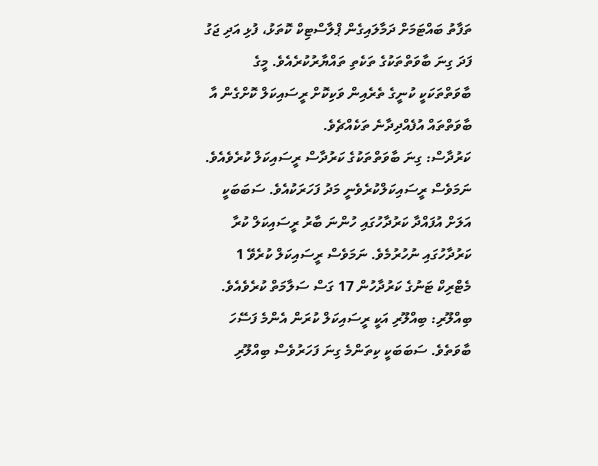ތަފާތު ބައްޓަމަށް ދަމާލައިގެން ޕްލާސްޓިކް ކޮތަޅު، ފުޅި އަދި ޖަގު ފަދަ ގިނަ ބާވަތްތަކުގެ ތަކެތި ތައްޔާރުކުރެއެވެ. މީގެ ބާވަތްތަކަކީ ކުނީގެ ތެރެއިން ވަކިކޮށް ރީސައިކަލް ކޮށްގެން އާ ބާވަތްތައް އުފެއްދިދާނެ ތަކެއްޗެވެ.
ކަރުދާސް: ގިނަ ބާވަތްތަކުގެ ކަރުދާސް ރީސައިކަލް ކުރެވެއެވެ. ނަމަވެސް ރީސައިކަލްކުރެވެނީ މަދު ފަހަރަކުއެވެ. ސަބަބަކީ އަލަށް އުފައްދާ ކަރުދާހުގައި ހުންނަ ބާރު ރީސައިކަލް ކުރާ ކަރުދާހުގައި ނުހުރުމެވެ. ނަމަވެސް ރީސައިކަލް ކުރެވޭ 1 މެޓްރިކް ޓަނުގެ ކަރުދާހުން 17 ގަސް ސަލާމަތް ކުރެވެއެވެ.
ބިއްލޫރި: ބިއްލޫރި އަކީ ރީސައިކަލް ކުރަން އެންމެ ފަސޭހަ ބާވަތެވެ. ސަބަބަކީ ކިތަންމެ ގިނަ ފަހަރުވެސް ބިއްލޫރި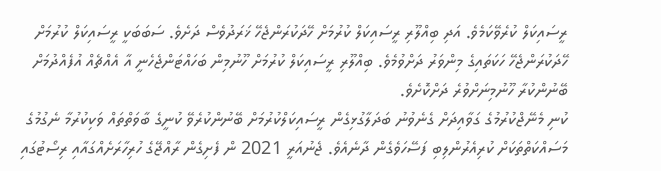ރީސައިކަލް ކުރެވޭކަމެވެ. އަދި ބިއްލޫރި ރީސައިކަލް ކުރުމަށް ހޭދަކުރަންޖެހޭ ޚަރަދުވެސް ދަށެވެ. ސަބަބަކީ ރީސައިކަލް ކުރުމަށް ހޭދަކުރަންޖެހޭ ހަކަތައިގެ މިންވަރު ދަށްވުމެވެ. ބިއްލޫރި ރީސައިކަލް ކުރުމަށް ހޫނުމިން ބަހައްޓަންޖެހެނީ އާ އެއްޗެއް އުފެއްދުމަށް ބޭނުންކުރާ ހޫނުމިނަށްވުރެ ދަށްކޮށެވެ.
ކުނި މެނޭޖްކުރުމުގެ ގަވާއިދަށް ގެނެވުނު ބަދަލާގުޅިގެން ރީސައިކަލްކުރުމަށް ބޭނުންކުރެވޭ ކުނީގެ ބާވަތްތައް ވަކިކުރުމާ ނެގުމުގެ މަސައްކަތްތަކަށް ކުރިއެރުންލިބި ފަސޭހަވެގެން ދާނެއެވެ. ޖެނުއަރީ 2021 ން ފެށިގެން ރާއްޖޭގެ ހުރިހާރަށެއްގައާއި ރިސޯޓުގައި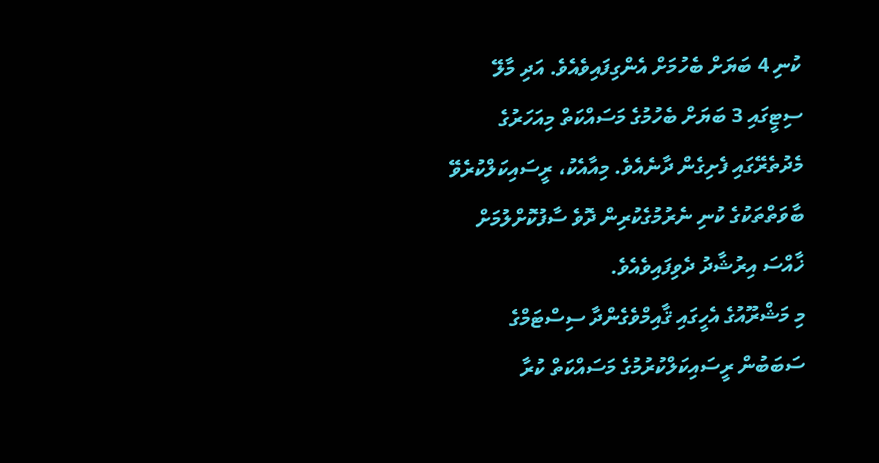ކުނި 4 ބަޔަށް ބެހުމަށް އެންގިފައިވެއެވެ. އަދި މާލޭ ސިޓީގައި 3 ބަޔަށް ބެހުމުގެ މަސައްކަތް މިއަހަރުގެ މެދުތެރޭގައި ފެށިގެން ދާނެއެވެ. މިއާއެކު، ރީސައިކަލްކުރެވޭ ބާވަތްތަކުގެ ކުނި ނެރުމުގެކުރިން ދޮވެ ސާފުކޮށްލުމަށް ޚާއްސަ އިރުޝާދު ދެވިފައިވެއެވެ.
މި މަޝްރޫއުގެ އެހީގައި ޤާއިމްވެގެންދާ ސިސްޓަމްގެ ސަބަބުން ރީސައިކަލްކުރުމުގެ މަސައްކަތް ކުރާ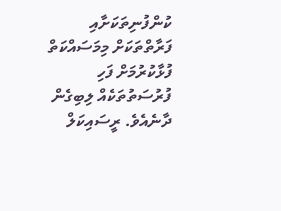ކުންފުނިތަކަށާއި ފަރާތްތަކަށް މިމަސައްކަތް ފުޅާކުރުމަށް ފަހި ފުރުސަތުތަކެއް ލިބިގެން ދާނެއެވެ. ރީސައިކަލް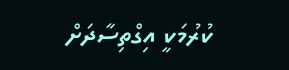ކުރުމަކީ އިގްތިސާދަށް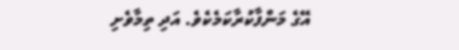އޭގެ މަންފާކުރާކަމެކެވެ. އަދި ތިމާވެށި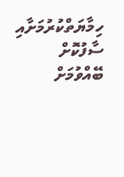ހިމާޔަތްކުރުމަށާއި ސާފުކޮށް ބޭއްވުމަށް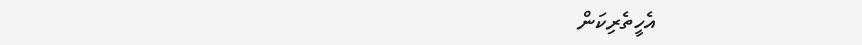އެހީތެރިކަން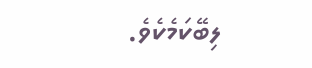ލިބޭކަމެކެވެ.